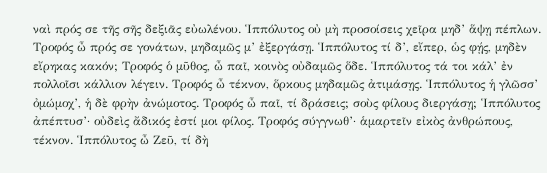ναὶ πρός σε τῆς σῆς δεξιᾶς εὐωλένου. Ἱππόλυτος οὐ μὴ προσοίσεις χεῖρα μηδ’ ἅψῃ πέπλων. Τροφός ὦ πρός σε γονάτων, μηδαμῶς μ’ ἐξεργάσῃ. Ἱππόλυτος τί δ’, εἴπερ, ὡς φῄς, μηδὲν εἴρηκας κακόν; Τροφός ὁ μῦθος, ὦ παῖ, κοινὸς οὐδαμῶς ὅδε. Ἱππόλυτος τά τοι κάλ’ ἐν πολλοῖσι κάλλιον λέγειν. Τροφός ὦ τέκνον, ὅρκους μηδαμῶς ἀτιμάσῃς. Ἱππόλυτος ἡ γλῶσσ’ ὀμώμοχ’, ἡ δὲ φρὴν ἀνώμοτος. Τροφός ὦ παῖ, τί δράσεις; σοὺς φίλους διεργάσῃ; Ἱππόλυτος ἀπέπτυσ’· οὐδεὶς ἄδικός ἐστί μοι φίλος. Τροφός σύγγνωθ’· ἁμαρτεῖν εἰκὸς ἀνθρώπους, τέκνον. Ἱππόλυτος ὦ Ζεῦ, τί δὴ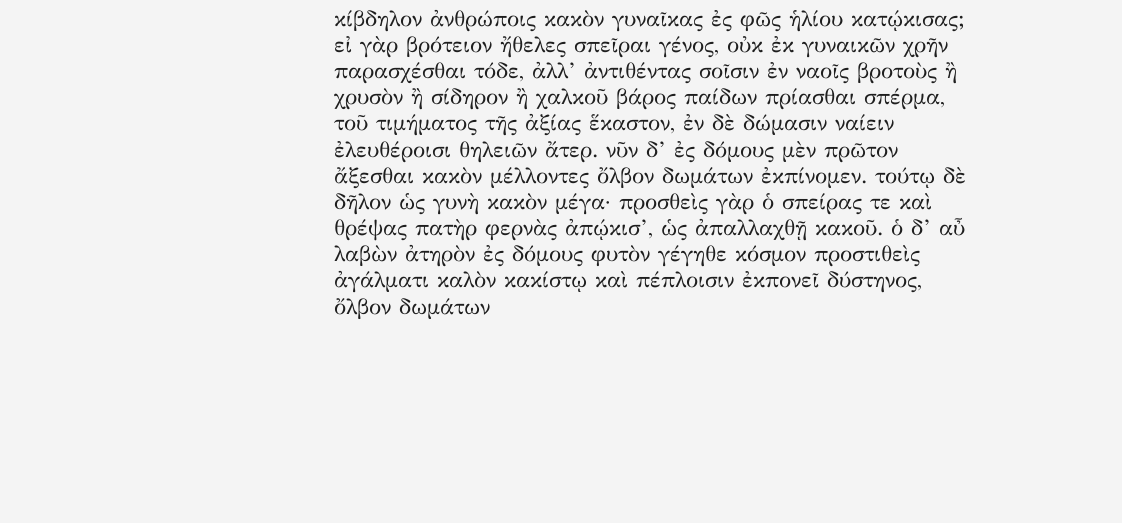κίβδηλον ἀνθρώποις κακὸν γυναῖκας ἐς φῶς ἡλίου κατῴκισας; εἰ γὰρ βρότειον ἤθελες σπεῖραι γένος, οὐκ ἐκ γυναικῶν χρῆν παρασχέσθαι τόδε, ἀλλ’ ἀντιθέντας σοῖσιν ἐν ναοῖς βροτοὺς ἢ χρυσὸν ἢ σίδηρον ἢ χαλκοῦ βάρος παίδων πρίασθαι σπέρμα, τοῦ τιμήματος τῆς ἀξίας ἕκαστον, ἐν δὲ δώμασιν ναίειν ἐλευθέροισι θηλειῶν ἄτερ. νῦν δ’ ἐς δόμους μὲν πρῶτον ἄξεσθαι κακὸν μέλλοντες ὄλβον δωμάτων ἐκπίνομεν. τούτῳ δὲ δῆλον ὡς γυνὴ κακὸν μέγα· προσθεὶς γὰρ ὁ σπείρας τε καὶ θρέψας πατὴρ φερνὰς ἀπῴκισ’, ὡς ἀπαλλαχθῇ κακοῦ. ὁ δ’ αὖ λαβὼν ἀτηρὸν ἐς δόμους φυτὸν γέγηθε κόσμον προστιθεὶς ἀγάλματι καλὸν κακίστῳ καὶ πέπλοισιν ἐκπονεῖ δύστηνος, ὄλβον δωμάτων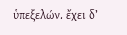ὑπεξελών. ἔχει δ’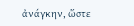ἀνάγκην, ὥστε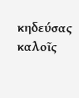κηδεύσας καλοῖς